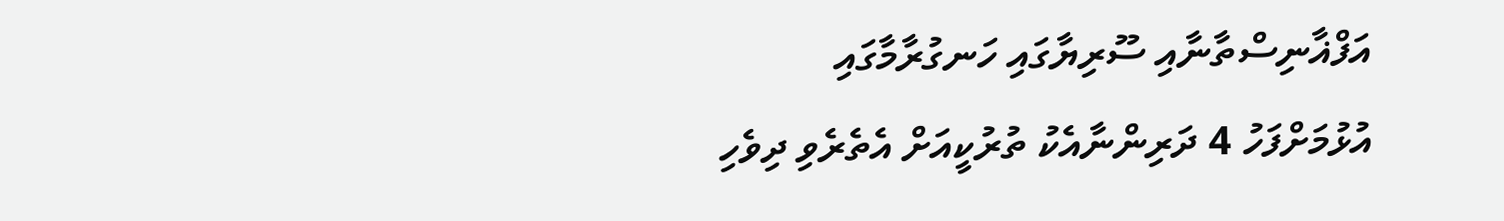އަފްޣާނިސްތާނާއި ސޫރިޔާގައި ހަނގުރާމާގައި އުޅުމަށްފަހު 4 ދަރިންނާއެކު ތުރުކީއަށް އެތެރެވި ދިވެހި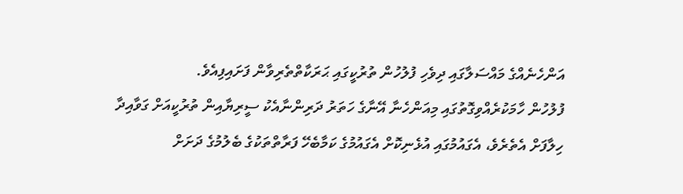އަންހެނެއްގެ މައްސަލާގައި ދިވެހި ފުލުހުން ތުރުކީގައި ޙަރަކާތްތެރިވާން ފަށައިފިއެވެ.
ފުލުހުން ހާމަކުރެއްވިގޮތުގައި މިއަންހެނާ އޭނާގެ ހަތަރު ދަރިންނާއެކު ސީރިޔާއިން ތުރުކީއަށް ގަވާއިދާ ހިލާފަށް އެތެރެވެ، އެގައުމުގައި އުޅެނިކޮށް އެގައުމުގެ ކަމާބެހޭ ފަރާތްތަކުގެ ބެލުމުގެ ދަށަށް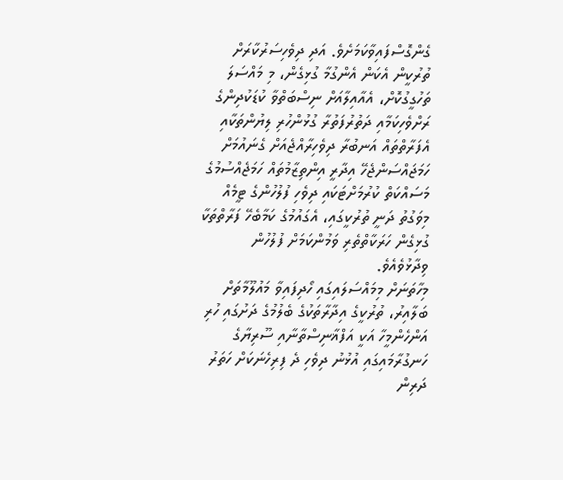ގެންގޮސްފައިވާކަމަށެވެ. އަދި ދިވެހިސަރުކާރަށް ތުރުކީން އެކަން އެންގުމާ ގުޅިގެން، މި މައްސަލަ ތަހުގީގުކޮށް، އެއާއިލާއަށް ނިސްބަތްވާ ކުޑަކުދިންގެ ރަށްވެހިކަމާއި ދަތުރުފަތުރާ ގުޅުންހުރި ލިޔުންތަކާއި އެފަރާތްތައް އަނބުރާ ދިވެހިރާއްޖެއަށް ގެނައުމަށް ހަމަޖައްސަންޖެހޭ އިދާރީ އިންތިޒާމުތައް ހަމަޖެއްސުމުގެ މަސައްކަތް ކުރުމަށްޓަކައި ދިވެހި ފުލުހުންގެ ޓީމެއް މިވަގުތު ދަނީ ތުރުކީގައި، އެގައުމުގެ ކަމާބެހޭ ފަރާތްތަކާ ގުޅިގެން ހަރަކާތްތެރި ވަމުންކަމަށް ފުލުހުން ވިދާޅުވެއެވެ.
މިހާތަނަށް މިމައްސަލައިގައި ހޯދިފައިވާ މައުލޫމާތަށް ބަލާއިރު، ތުރުކީގެ އިދާރާތަކުގެ ބެލުމުގެ ދަށުގައި ހުރި އަންހެންމީހާ އަކީ އަފްޣާނިސްތާނާއި ސޫރިޔާގެ ހަނގުރާމައިގައި އުޅުނު ދިވެހި ދެ ފިރިހެނަކަށް ހަތަރު ދަރިން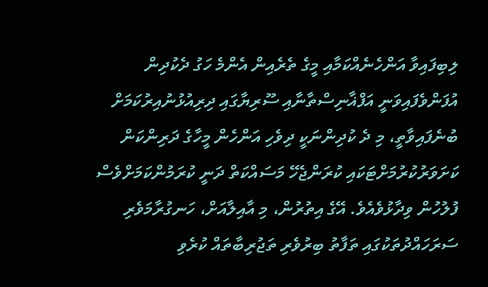ލިބިފައިވާ އަންހެނެއްކަމާއި މީގެ ތެރެއިން އެންމެ ހަގު ދެކުދިން އުފަންވެފައިވަނީ އަފްޣާނިސްތާނާއި ސޫރިޔާގައި ދިރިއުޅުނުއިރުކަމަށް ބުނެފައިވާތީ، މި ދެ ކުދިންނަކީ ދިވެހި އަންހެން މީހާގެ ދަރިންކަން ކަށަވަރުކުރުމަށްޓަކައި ކުރަންޖެހޭ މަސައްކަތް ދަނީ ކުރަމުންކަމަށްވެސް ފުލުހުން ވިދާޅުވެއެވެ. އޭގެ އިތުރުން، މި އާއިލާއަށް، ހަނގުރާމަވެރި ސަރަހައްދުތަކުގައި ތަފާތު ބިރުވެރި ތަޖުރިބާތައް ކުރެވި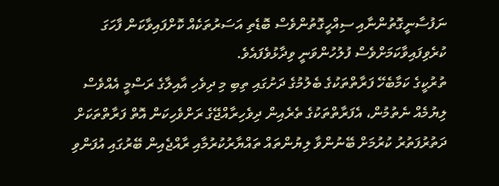ނަފުސާނީގޮތުންނާއި ސިއްހީގޮތުންވެސް ބޮޑެތި އަސަރުތަކެއް ކޮށްފައިވާކަން ފާހަގަ ކުރެވިފައިވާކަމަށްވެސް ފުލުހުންވަނީ ވިދާޅުވެފައެވެ.
ތުރުކީގެ ކަމާބެހޭ ފަރާތްތަކުގެ ބެލުމުގެ ދަށުގައި ތިބި މި ދިވެހި އާއިލާގެ ރަސްމީ އެއްވެސް ލިޔުމެއް ނެތުމުން، އެފަރާތްތަކުގެ ތެރެއިން ދިވެހިރާއްޖޭގެ ރަށްވެހިކަން އޮތް ފަރާތްތަކަށް ދަތުރުފަތުރު ކުރުމަށް ބޭނުންވާ ލިޔުންތައް ތައްޔާރުކުރުމާއި ރާއްޖެއިން ބޭރުގައި އުފަންވި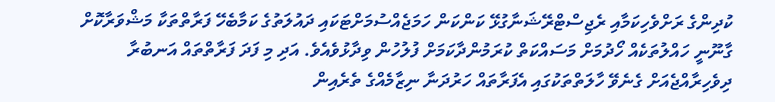ކުދިންގެ ރަށްވެހިކަމާއި ރެޖިސްޓްރޭޝަނާގުޅޭ ކަންކަން ހަމަޖެއްސުމަށްޓަކައި ދައުލަތުގެ ކަމާބެހޭ ފަރާތްތަކާ މަޝްވަރާކޮށް ގާނޫނީ ހައްލުތަކެއް ހޯދުމަށް މަސައްކަތް ކުރަމުންދާކަމަށް ފުލުހުން ވިދާޅުވެއެވެ. އަދި މި ފަދަ ފަރާތްތައް އަނބުރާ ދިވެހިރާއްޖެއަށް ގެނެވޭ ހާލަތްތަކުގައި އެފަރާތައް ހަރުދަނާ ނިޒާމެއްގެ ތެރެއިން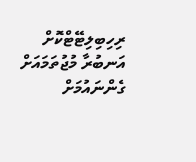ރިހިބިލިޓޭޓްކޮށް އަނބުރާ މުޖުތަމައަށް ގެންނައުމަށް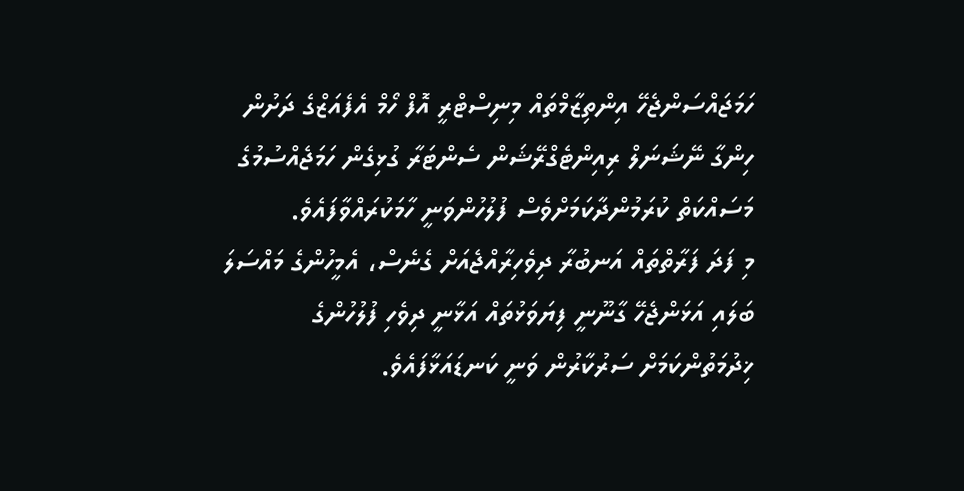ހަމަޖައްސަންޖެހޭ އިންތިޒާމްތައް މިނިސްޓްރީ އޮފް ހޯމް އެފެއަޒްގެ ދަށުން ހިންގާ ނޭޝަނަލް ރިއިންޓެގްރޭޝަން ސެންޓަރާ ގުޅިގެން ހަމަޖެއްސުމުގެ މަސައްކަތް ކުރަމުންދާކަމަށްވެސް ފުލުހުންވަނީ ހާމަކުރައްވާފައެވެ.
މި ފަދަ ފަރާތްތައް އަނބުރާ ދިވެހިރާއްޖެއަށް ގެނެސް، އެމީހުންގެ މައްސަލަ ބަލައި އަޅަންޖެހޭ ގާނޫނީ ފިޔަވަޅުތައް އަޅާނީ ދިވެހި ފުލުހުންގެ ޚިދުމަތުންކަމަށް ސަރުކާރުން ވަނީ ކަނޑައަޅާފައެވެ.